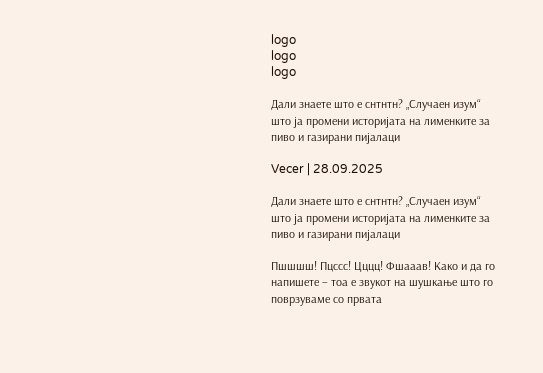logo
logo
logo

Дали знаете што е снтнтн? „Случаен изум“ што ја промени историјата на лименките за пиво и газирани пијалаци

Vecer | 28.09.2025

Дали знаете што е снтнтн? „Случаен изум“ што ја промени историјата на лименките за пиво и газирани пијалаци

Пшшшш! Пцссс! Цццц! Фшааав! Како и да го напишете – тоа е звукот на шушкање што го поврзуваме со првата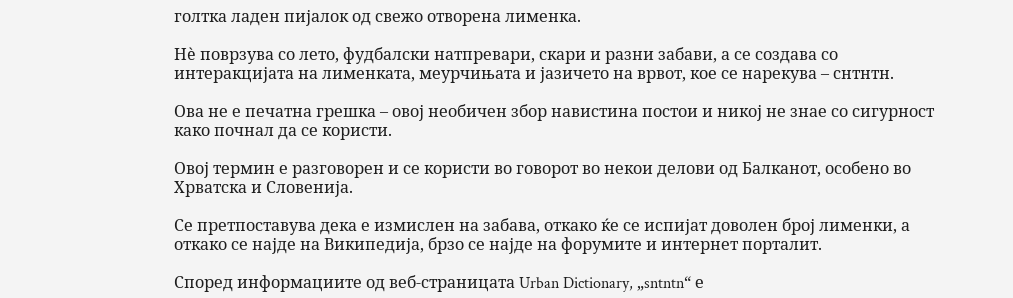голтка ладен пијалок од свежо отворена лименка.

Нè поврзува со лето, фудбалски натпревари, скари и разни забави, а се создава со интеракцијата на лименката, меурчињата и јазичето на врвот, кое се нарекува – снтнтн.

Ова не е печатна грешка – овој необичен збор навистина постои и никој не знае со сигурност како почнал да се користи.

Овој термин е разговорен и се користи во говорот во некои делови од Балканот, особено во Хрватска и Словенија.

Се претпоставува дека е измислен на забава, откако ќе се испијат доволен број лименки, а откако се најде на Википедија, брзо се најде на форумите и интернет порталит.

Според информациите од веб-страницата Urban Dictionary, „sntntn“ е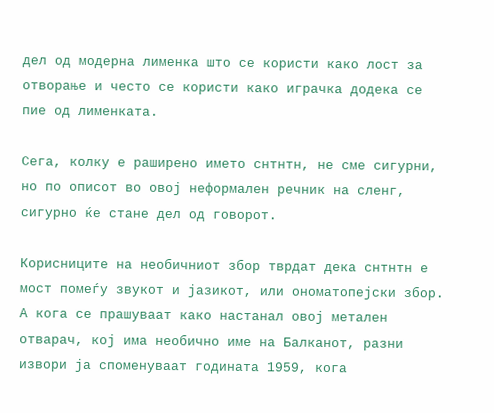дел од модерна лименка што се користи како лост за отворање и често се користи како играчка додека се пие од лименката.

Сега, колку е раширено името снтнтн, не сме сигурни, но по описот во овој неформален речник на сленг, сигурно ќе стане дел од говорот.

Корисниците на необичниот збор тврдат дека снтнтн е мост помеѓу звукот и јазикот, или ономатопејски збор. А кога се прашуваат како настанал овој метален отварач, кој има необично име на Балканот, разни извори ја споменуваат годината 1959, кога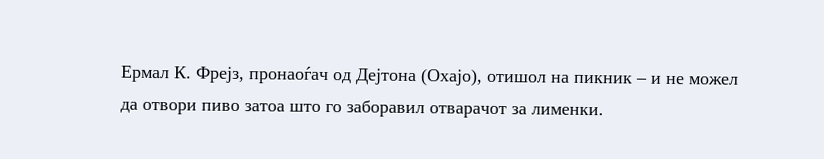Ермал К. Фрејз, пронаоѓач од Дејтона (Охајо), отишол на пикник – и не можел да отвори пиво затоа што го заборавил отварачот за лименки.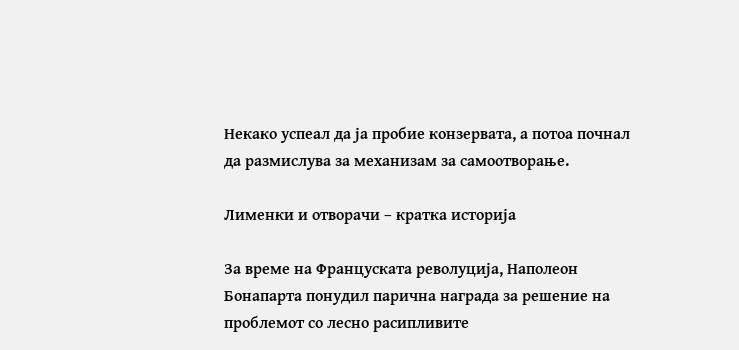Некако успеал да ја пробие конзервата, а потоа почнал да размислува за механизам за самоотворање.

Лименки и отворачи – кратка историја

За време на Француската револуција, Наполеон Бонапарта понудил парична награда за решение на проблемот со лесно расипливите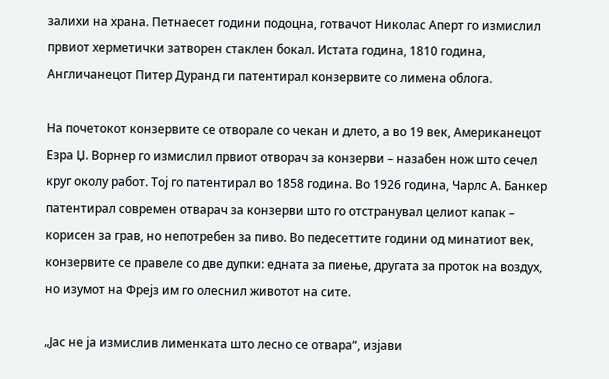залихи на храна. Петнаесет години подоцна, готвачот Николас Аперт го измислил првиот херметички затворен стаклен бокал. Истата година, 1810 година, Англичанецот Питер Дуранд ги патентирал конзервите со лимена облога.

На почетокот конзервите се отворале со чекан и длето, а во 19 век, Американецот Езра Џ. Ворнер го измислил првиот отворач за конзерви – назабен нож што сечел круг околу работ. Тој го патентирал во 1858 година. Во 1926 година, Чарлс А. Банкер патентирал современ отварач за конзерви што го отстранувал целиот капак – корисен за грав, но непотребен за пиво. Во педесеттите години од минатиот век, конзервите се правеле со две дупки: едната за пиење, другата за проток на воздух, но изумот на Фрејз им го олеснил животот на сите.

„Јас не ја измислив лименката што лесно се отвара“, изјави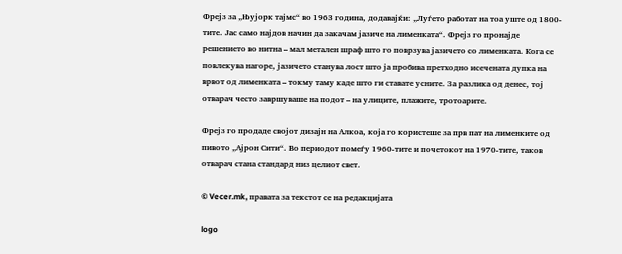Фрејз за „Њујорк тајмс“ во 1963 година, додавајќи: „Луѓето работат на тоа уште од 1800-тите. Јас само најдов начин да закачам јазиче на лименката“. Фрејз го пронајде решението во нитна – мал метален шраф што го поврзува јазичето со лименката. Кога се повлекува нагоре, јазичето станува лост што ја пробива претходно исечената дупка на врвот од лименката – токму таму каде што ги ставате усните. За разлика од денес, тој отварач често завршуваше на подот – на улиците, плажите, тротоарите.

Фрејз го продаде својот дизајн на Алкоа, која го користеше за прв пат на лименките од пивото „Ајрон Сити“. Во периодот помеѓу 1960-тите и почетокот на 1970-тите, таков отварач стана стандард низ целиот свет.

© Vecer.mk, правата за текстот се на редакцијата

logo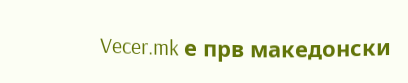Vecer.mk е прв македонски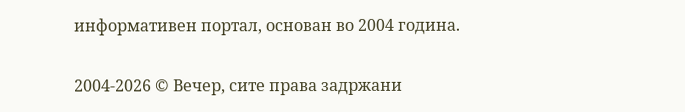информативен портал, основан во 2004 година.

2004-2026 © Вечер, сите права задржани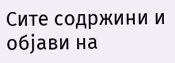Сите содржини и објави на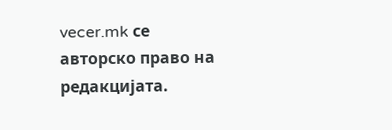vecer.mk се авторско право на редакцијата.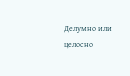Делумно или целосно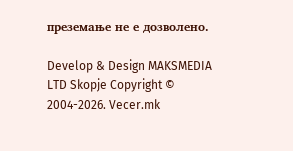преземање не е дозволено.

Develop & Design MAKSMEDIA LTD Skopje Copyright © 2004-2026. Vecer.mk